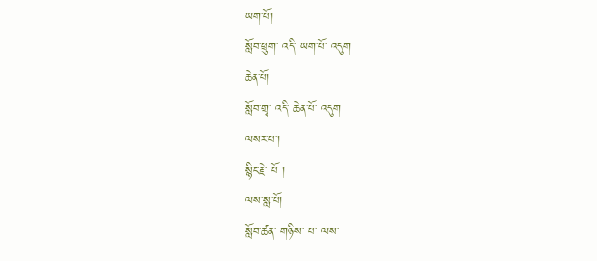ཡག་པོ།
སློབ་ཕྲུག་ འདི་ ཡག་པོ་ འདུག
ཆེན་པོ།
སློབ་གྲྭ་ འདི་ ཆེན་པོ་ འདུག
ལསར་པ་།
སྙིང་རྗེ་ པོ །
ལས་སླ་པོ།
སློབ་ཚན་ གཉིས་ པ་ ལས་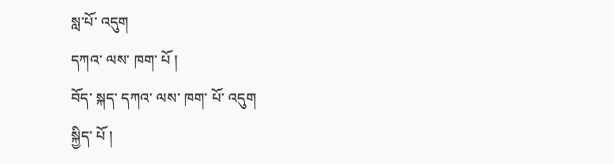སླ་པོ་ འདུག
དཀའ་ ལས་ ཁག་ པོ །
བོད་ སྐད་ དཀའ་ ལས་ ཁག་ པོ་ འདུག
སྐྱིད་ པོ །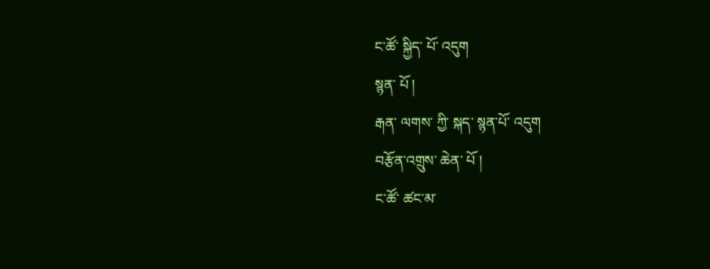ང་ཚོ་ སྐྱིད་ པོ་ འདུག
སྙན་ པོ །
རྒན་ ལགས་ ཀྱི་ སྐད་ སྙན་པོ་ འདུག
བརྩོན་འགྲུས་ ཆེན་ པོ །
ང་ཚོ་ ཚང་མ་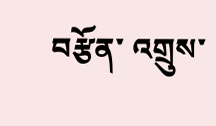བརྩོན་ འགྲུས་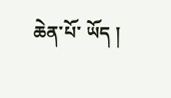ཆེན་པོ་ ཡོད །